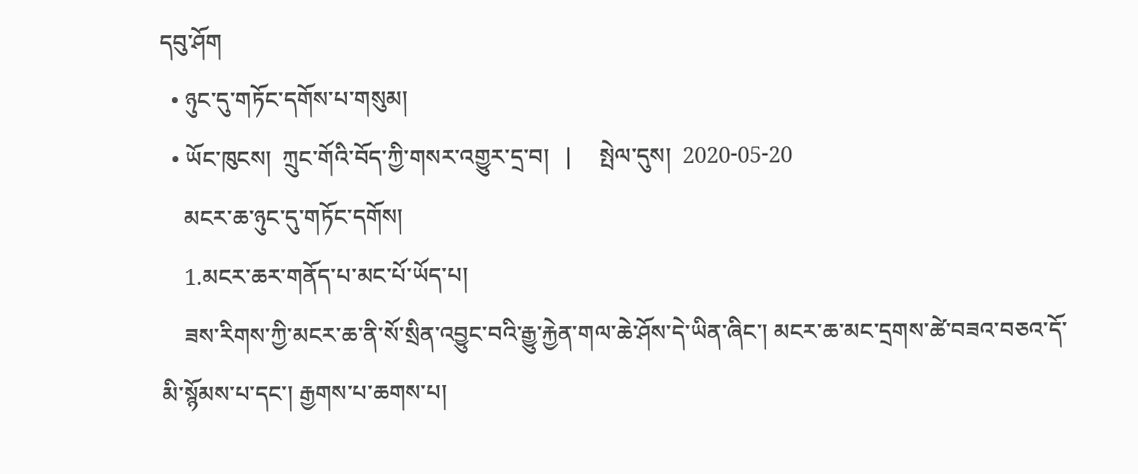དབུ་ཤོག
  • ཉུང་དུ་གཏོང་དགོས་པ་གསུམ།
  • ཡོང་ཁུངས།  ཀྲུང་གོའི་བོད་ཀྱི་གསར་འགྱུར་དྲ་བ།   |     སྤེལ་དུས།  2020-05-20
    མངར་ཆ་ཉུང་དུ་གཏོང་དགོས།
    1.མངར་ཆར་གནོད་པ་མང་པོ་ཡོད་པ།
    ཟས་རིགས་ཀྱི་མངར་ཆ་ནི་སོ་སྲིན་འབྱུང་བའི་རྒྱུ་རྐྱེན་གལ་ཆེ་ཤོས་དེ་ཡིན་ཞིང་། མངར་ཆ་མང་དྲགས་ཚེ་བཟའ་བཅའ་དོ་མི་སྙོམས་པ་དང་། རྒྱགས་པ་ཆགས་པ།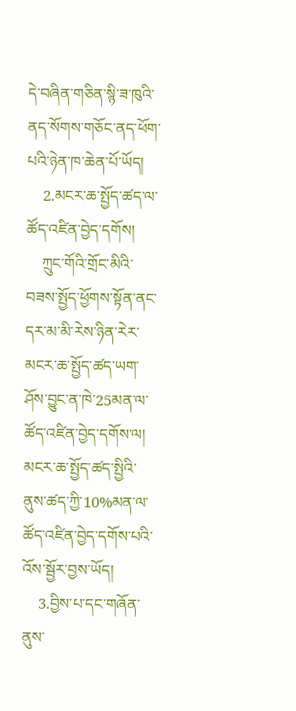དེ་བཞིན་གཅིན་སྙི་ཟ་ཁུའི་ནད་སོགས་གཅོང་ནད་ཕོག་པའི་ཉེན་ཁ་ཆེན་པོ་ཡོད།
    2.མངར་ཆ་སྤྱོད་ཚད་ལ་ཚོད་འཛིན་བྱེད་དགོས།
    ཀྲུང་གོའི་གྲོང་མིའི་བཟས་སྤྱོད་ཕྱོགས་སྟོན་ནང་དར་མ་མི་རེས་ཉིན་རེར་མངར་ཆ་སྤྱོད་ཚད་ཡག་ཤོས་བྱུང་ན་ཁེ་25མན་ལ་ཚོད་འཛིན་བྱེད་དགོས་ལ། མངར་ཆ་སྤྱོད་ཚད་སྤྱིའི་ནུས་ཚད་ཀྱི་10%མན་ལ་ཚོད་འཛིན་བྱེད་དགོས་པའི་འོས་སྦྱོར་བྱས་ཡོད།
    3.བྱིས་པ་དང་གཞོན་ནུས་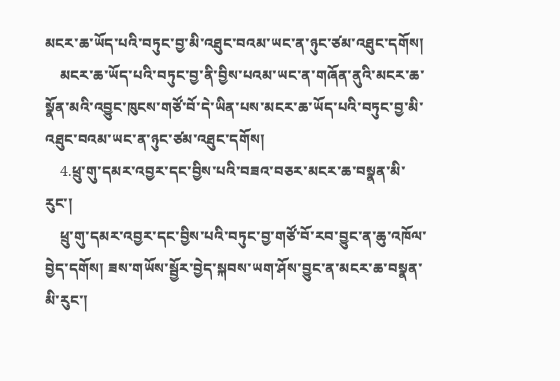མངར་ཆ་ཡོད་པའི་བཏུང་བྱ་མི་འཐུང་བའམ་ཡང་ན་ཉུང་ཙམ་འཐུང་དགོས།
    མངར་ཆ་ཡོད་པའི་བཏུང་བྱ་ནི་བྱིས་པའམ་ཡང་ན་གཞོན་ནུའི་མངར་ཆ་སྣོན་མའི་འབྱུང་ཁུངས་གཙོ་བོ་དེ་ཡིན་པས་མངར་ཆ་ཡོད་པའི་བཏུང་བྱ་མི་འཐུང་བའམ་ཡང་ན་ཉུང་ཙམ་འཐུང་དགོས།
    4.ཕྲུ་གུ་དམར་འབྱར་དང་བྱིས་པའི་བཟའ་བཅར་མངར་ཆ་བསྣན་མི་རུང་།
    ཕྲུ་གུ་དམར་འབྱར་དང་བྱིས་པའི་བཏུང་བྱ་གཙོ་བོ་རབ་བྱུང་ན་ཆུ་འཁོལ་བྱེད་དགོས། ཟས་གཡོས་སྦྱོར་བྱེད་སྐབས་ཡག་ཤོས་བྱུང་ན་མངར་ཆ་བསྣན་མི་རུང་།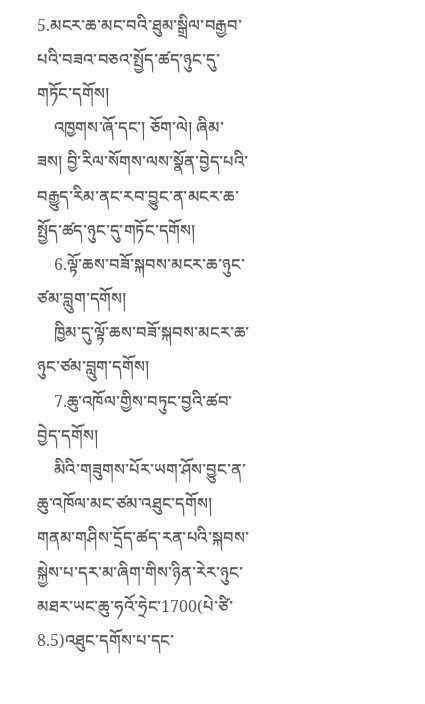5.མངར་ཆ་མང་བའི་ཐུམ་སྒྲིལ་བརྒྱབ་པའི་བཟའ་བཅའ་སྤྱོད་ཚད་ཉུང་དུ་གཏོང་དགོས།
    འཁྱགས་ཞོ་དང་། ཅོག་ལེ། ཞིམ་ཟས། བྱི་རིལ་སོགས་ལས་སྣོན་བྱེད་པའི་བརྒྱུད་རིམ་ནང་རབ་བྱུང་ན་མངར་ཆ་སྤྱོད་ཚད་ཉུང་དུ་གཏོང་དགོས།
    6.ལྟོ་ཆས་བཟོ་སྐབས་མངར་ཆ་ཉུང་ཙམ་བླུག་དགོས།
    ཁྱིམ་དུ་ལྟོ་ཆས་བཟོ་སྐབས་མངར་ཆ་ཉུང་ཙམ་བླུག་དགོས།
    7.ཆུ་འཁོལ་གྱིས་བཏུང་བྱའི་ཚབ་བྱེད་དགོས།
    མིའི་གཟུགས་པོར་ཡག་ཤོས་བྱུང་ན་ཆུ་འཁོལ་མང་ཙམ་འཐུང་དགོས། གནམ་གཤིས་དྲོད་ཚད་རན་པའི་སྐབས་སྐྱེས་པ་དར་མ་ཞིག་གིས་ཉིན་རེར་ཉུང་མཐར་ཡང་ཆུ་ཧའོ་ཧྲེང་1700(པེ་ཙི་8.5)འཐུང་དགོས་པ་དང་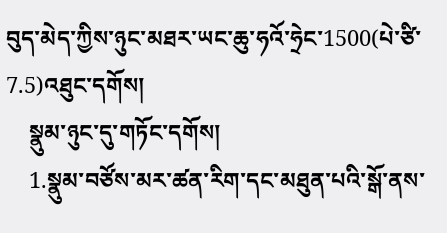བུད་མེད་ཀྱིས་ཉུང་མཐར་ཡང་ཆུ་ཧའོ་ཧྲེང་1500(པེ་ཙི་7.5)འཐུང་དགོས།
    སྣུམ་ཉུང་དུ་གཏོང་དགོས།
    1.སྣུམ་བཙོས་མར་ཚན་རིག་དང་མཐུན་པའི་སྒོ་ནས་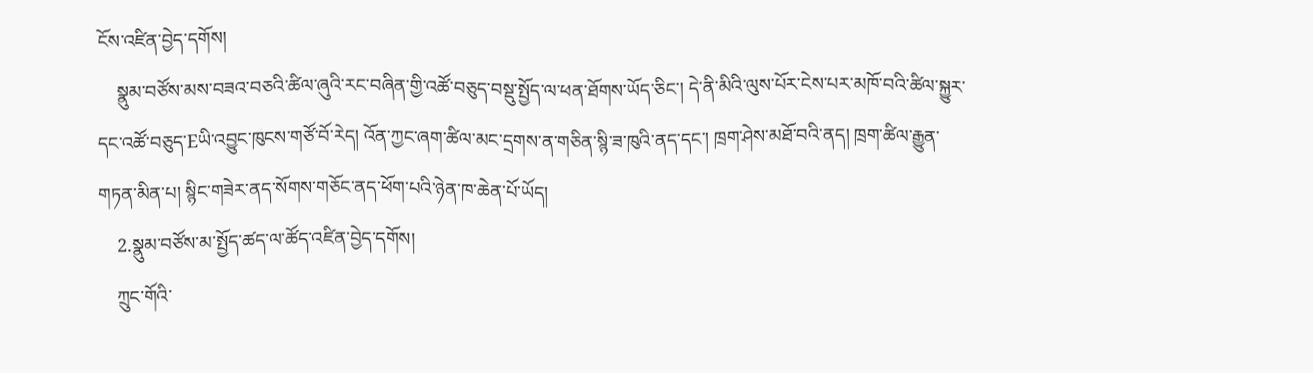ངོས་འཛིན་བྱེད་དགོས།
    སྣུམ་བཙོས་མས་བཟའ་བཅའི་ཚིལ་ཞུའི་རང་བཞིན་གྱི་འཚོ་བཅུད་བསྡུ་སྤྱོད་ལ་ཕན་ཐོགས་ཡོད་ཅིང་། དེ་ནི་མིའི་ལུས་པོར་ངེས་པར་མཁོ་བའི་ཚིལ་སྐྱུར་དང་འཚོ་བཅུད་Eཡི་འབྱུང་ཁུངས་གཙོ་བོ་རེད། འོན་ཀྱང་ཞག་ཚིལ་མང་དྲགས་ན་གཅིན་སྙི་ཟ་ཁུའི་ནད་དང་། ཁྲག་ཤེས་མཐོ་བའི་ནད། ཁྲག་ཚིལ་རྒྱུན་གཏན་མིན་པ། སྙིང་གཟེར་ནད་སོགས་གཅོང་ནད་ཕོག་པའི་ཉེན་ཁ་ཆེན་པོ་ཡོད།
    2.སྣུམ་བཙོས་མ་སྤྱོད་ཚད་ལ་ཚོད་འཛིན་བྱེད་དགོས།
    ཀྲུང་གོའི་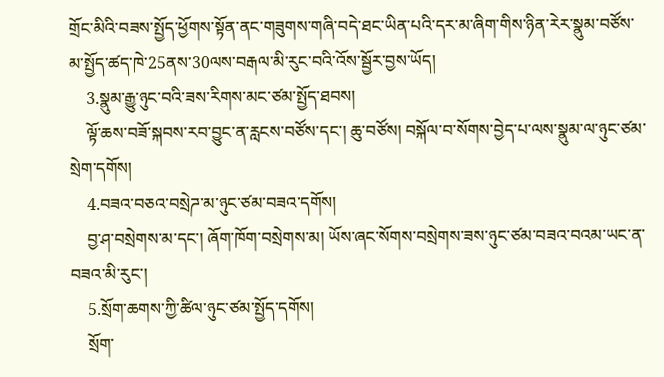གྲོང་མིའི་བཟས་སྤྱོད་ཕྱོགས་སྟོན་ནང་གཟུགས་གཞི་བདེ་ཐང་ཡིན་པའི་དར་མ་ཞིག་གིས་ཉིན་རེར་སྣུམ་བཙོས་མ་སྤྱོད་ཚད་ཁེ་25ནས་30ལས་བརྒལ་མི་རུང་བའི་འོས་སྦྱོར་བྱས་ཡོད།
    3.སྣུམ་རྒྱུ་ཉུང་བའི་ཟས་རིགས་མང་ཙམ་སྤྱོད་ཐབས།
    ལྟོ་ཆས་བཟོ་སྐབས་རབ་བྱུང་ན་རླངས་བཙོས་དང་། ཆུ་བཙོས། བསྐོལ་བ་སོགས་བྱེད་པ་ལས་སྣུམ་ལ་ཉུང་ཙམ་སྲེག་དགོས།
    4.བཟའ་བཅའ་བསྲེཌ་མ་ཉུང་ཙམ་བཟའ་དགོས།
    བྱ་ཤ་བསྲེགས་མ་དང་། ཞོག་ཁོག་བསྲེགས་མ། ཡོས་ཞང་སོགས་བསྲེགས་ཟས་ཉུང་ཙམ་བཟའ་བའམ་ཡང་ན་བཟའ་མི་རུང་།
    5.སྲོག་ཆགས་ཀྱི་ཚིལ་ཉུང་ཙམ་སྤྱོད་དགོས།
    སྲོག་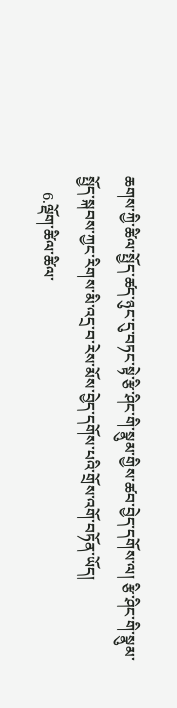ཆགས་ཀྱི་ཚིལ་སྤྱོད་ཚད་ཉུང་དུ་བཏང་སྟེ་རྩི་ཤིང་གི་སྣུམ་གྱིས་ཚབ་བྱེད་དགོས་ལ། རྩི་ཤིང་གི་སྣུམ་སྤྱོད་སྐབས་ཀྱང་རིགས་མི་འདྲ་བ་རེས་མོས་བྱེད་དགོས་པའི་གྲོས་འགོ་བཏོན་ཡོད།
    6.ལྡོག་ཚིལ་ཚིལ་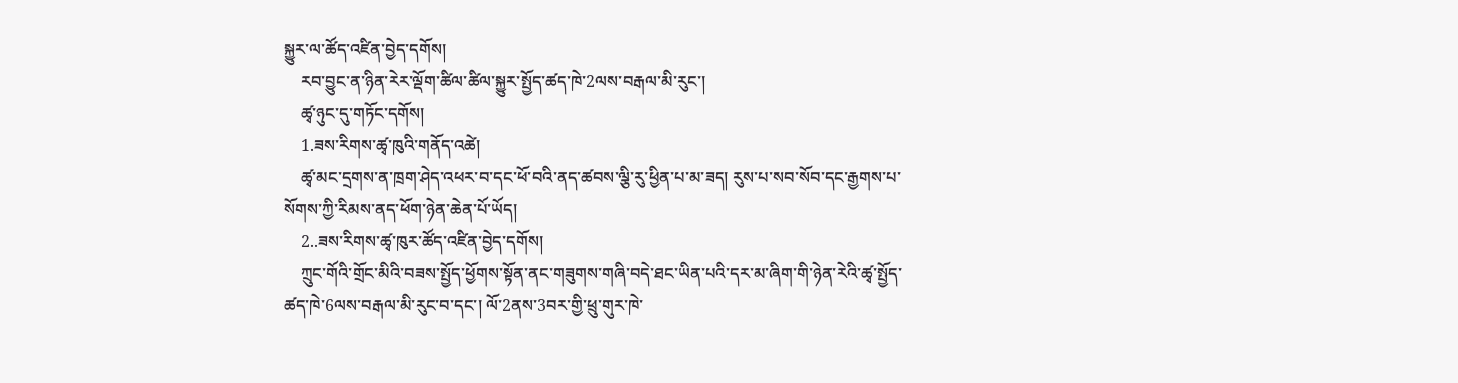སྐྱུར་ལ་ཚོད་འཛིན་བྱེད་དགོས།
    རབ་བྱུང་ན་ཉིན་རེར་ལྡོག་ཚིལ་ཚིལ་སྐྱུར་སྤྱོད་ཚད་ཁེ་2ལས་བརྒལ་མི་རུང་།
    ཚྭ་ཉུང་དུ་གཏོང་དགོས།
    1.ཟས་རིགས་ཚྭ་ཁུའི་གནོད་འཚེ།
    ཚྭ་མང་དྲགས་ན་ཁྲག་ཤེད་འཕར་བ་དང་ཕོ་བའི་ནད་ཚབས་ལྕི་རུ་ཕྱིན་པ་མ་ཟད། རུས་པ་སབ་སོབ་དང་རྒྱགས་པ་སོགས་ཀྱི་རིམས་ནད་ཕོག་ཉེན་ཆེན་པོ་ཡོད།
    2..ཟས་རིགས་ཚྭ་ཁུར་ཚོད་འཛིན་བྱེད་དགོས།
    ཀྲུང་གོའི་གྲོང་མིའི་བཟས་སྤྱོད་ཕྱོགས་སྟོན་ནང་གཟུགས་གཞི་བདེ་ཐང་ཡིན་པའི་དར་མ་ཞིག་གི་ཉེན་རེའི་ཚྭ་སྤྱོད་ཚད་ཁེ་6ལས་བརྒལ་མི་རུང་བ་དང་། ལོ་2ནས་3བར་གྱི་ཕྲུ་གུར་ཁེ་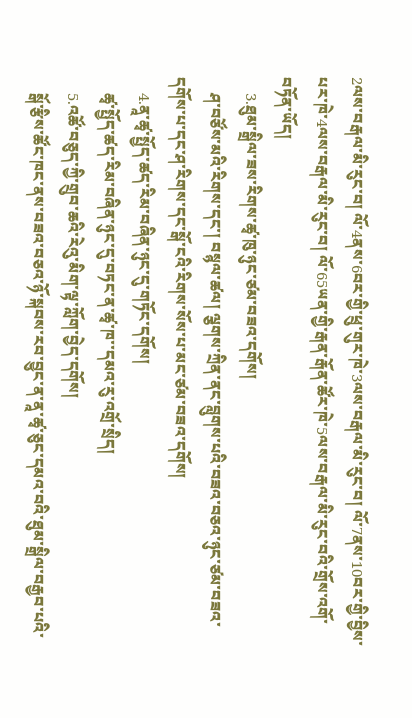2ལས་བརྒལ་མི་རུང་བ། ལོ་4ནས་6བར་གྱི་ཕྲུ་གུར་ཁེ་3ལས་བརྒལ་མི་རུང་བ། ལོ་7ནས་10བར་གྱི་བྱིས་པར་ཁེ་4ལས་བརྒལ་མི་རུང་བ། ལོ་65ཡན་གྱི་རྒན་རྒོན་ཚོར་ཁེ་5ལས་བརྒལ་མི་རུང་བའི་གྲོས་འགོ་བཏོན་ཡོད།
    3.ཐུམ་སྒྲིལ་ཟས་རིགས་ཚྭ་ཁུ་ཉུང་ཙམ་བཟའ་དགོས།
    ཤ་བཙོས་མའི་རིགས་དང་། བསྙལ་ཚལ། ལྕགས་ཀྲིན་ནང་བླུགས་པའི་བཟའ་བཅའ་ཉུང་ཙམ་བཟའ་དགོས་པ་དང་ཤ་རིགས་དང་སྒོ་ངའི་རིགས་སོས་པ་མང་ཙམ་བཟའ་དགོས།
    4.ནཱ་ཚྭ་སྤྱོད་ཚད་རིམ་བཞིན་ཉུང་དུ་གཏོང་དགོས།
    ཚྭ་སྤྱོད་ཚད་རིམ་བཞིན་ཉུང་དུ་བཏང་ན་ཚྭ་ཁ་་དམའ་རུ་འགྲོ་སྲིད།
    5.འཚོ་བཅུད་ཀྱི་གྲུབ་ཆའི་རེའུ་མིག་ལྟ་ཀློག་བྱེད་དགོས།
    སྒོ་རྩིས་ཚོང་ཁང་ནས་བཟའ་བཅའ་ཉོ་སྐབས་རབ་བྱུང་ན་ནཱ་ཚྭ་ཅུང་དམའ་བའི་ཐུམ་སྒྲིལ་བརྒྱབ་པའི་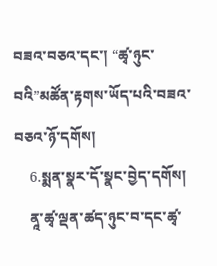བཟའ་བཅའ་དང་། “ཚྭ་ཉུང་བའི”མཚོན་རྟགས་ཡོད་པའི་བཟའ་བཅའ་ཉོ་དགོས།
    6.སྨན་སྣར་དོ་སྣང་བྱེད་དགོས།
    ནཱ་ཚྭ་ལྡན་ཚད་ཉུང་བ་དང་ཚྭ་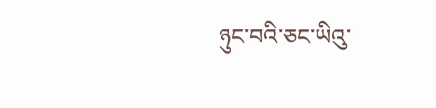ཉུང་བའི་ཅང་ཡིའུ་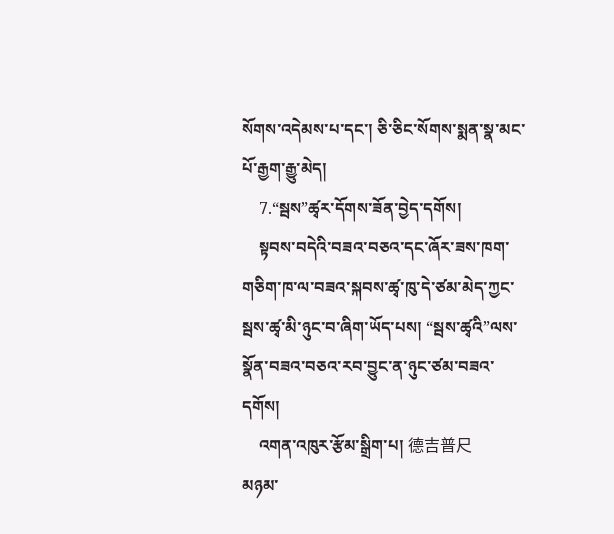སོགས་འདེམས་པ་དང་། ཅི་ཅིང་སོགས་སྨན་སྣ་མང་པོ་རྒྱག་རྒྱུ་མེད།
    7.“སྦས”ཚྭར་དོགས་ཟོན་བྱེད་དགོས།
    སྟབས་བདེའི་བཟའ་བཅའ་དང་ཞོར་ཟས་ཁག་གཅིག་ཁ་ལ་བཟའ་སྐབས་ཚྭ་ཁུ་དེ་ཙམ་མེད་ཀྱང་སྦས་ཚྭ་མི་ཉུང་བ་ཞིག་ཡོད་པས། “སྦས་ཚྭའི”ལས་སྣོན་བཟའ་བཅའ་རབ་བྱུང་ན་ཉུང་ཙམ་བཟའ་དགོས།
    འགན་འཁུར་རྩོམ་སྒྲིག་པ། 德吉普尺
མཉམ་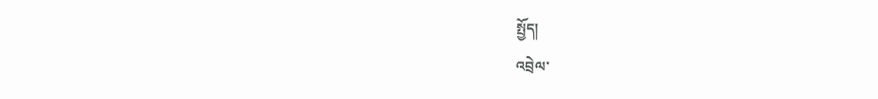སྤྱོད།
འབྲེལ་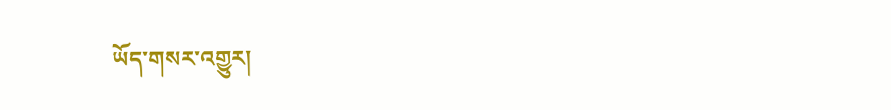ཡོད་གསར་འགྱུར།